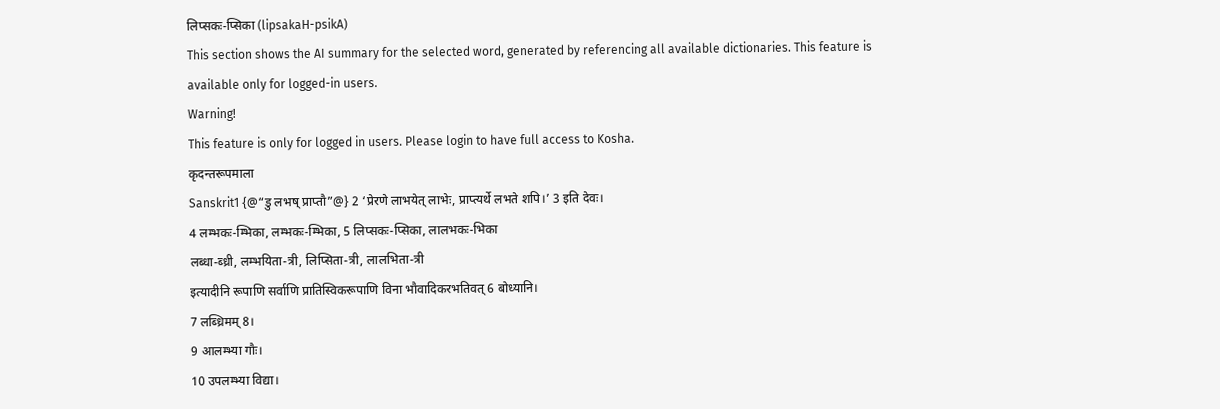लिप्सकः-प्सिका (lipsakaH-psikA)
This section shows the AI summary for the selected word, generated by referencing all available dictionaries. This feature is available only for logged-in users.
Warning!
This feature is only for logged in users. Please login to have full access to Kosha.
कृदन्तरूपमाला
Sanskrit1 {@“डु लभष् प्राप्तौ”@} 2 ‘प्रेरणे लाभयेत् लाभेः, प्राप्त्यर्थे लभते शपि।’ 3 इति देवः।
4 लम्भकः-म्भिका, लम्भकः-म्भिका, 5 लिप्सकः-प्सिका, लालभकः-भिका
लब्धा-ब्ध्री, लम्भयिता-त्री, लिप्सिता-त्री, लालभिता-त्री
इत्यादीनि रूपाणि सर्वाणि प्रातिस्विकरूपाणि विना भौवादिकरभतिवत् 6 बोध्यानि।
7 लब्ध्रिमम् 8।
9 आलम्भ्या गौः।
10 उपलम्भ्या विद्या।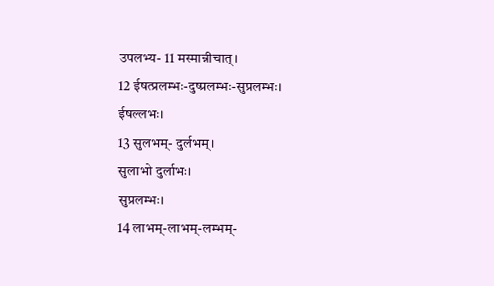उपलभ्य- 11 मस्मान्नीचात्।
12 ईषत्प्रलम्भः-दुष्प्रलम्भः-सुप्रलम्भः।
ईषल्लभः।
13 सुलभम्- दुर्लभम्।
सुलाभो दुर्लाभः।
सुप्रलम्भः।
14 लाभम्-लाभम्-लम्भम्-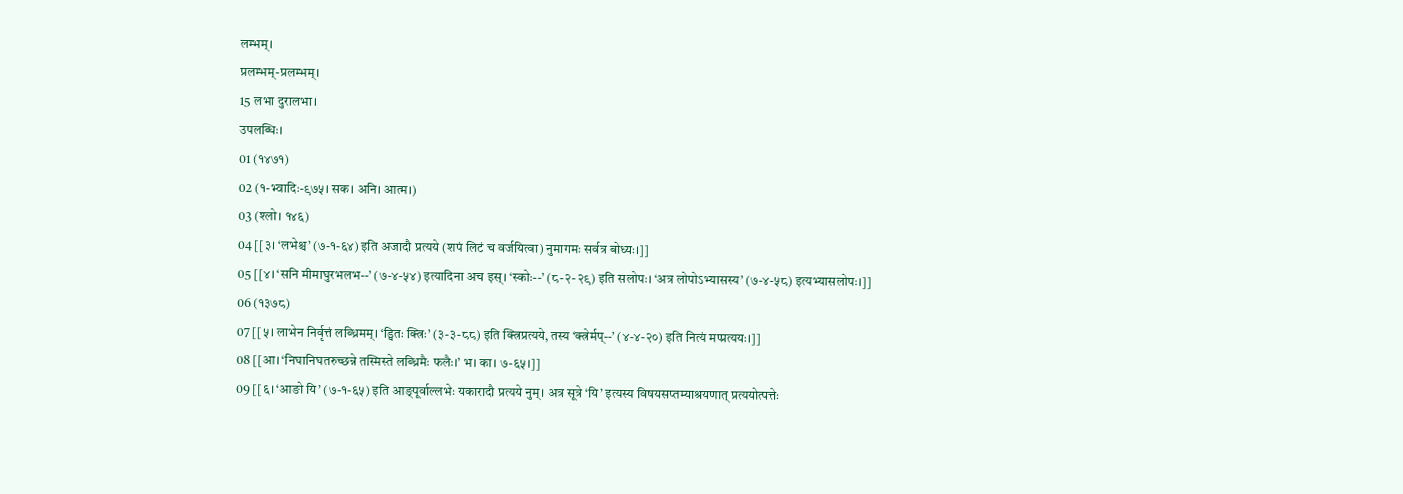लम्भम्।
प्रलम्भम्-प्रलम्भम्।
15 लभा दुरालभा।
उपलब्धिः।
01 (१४७१)
02 (१-भ्वादिः-९७५। सक। अनि। आत्म।)
03 (श्लो। १४६)
04 [[३। ‘लभेश्च’ (७-१-६४) इति अजादौ प्रत्यये (शपं लिटं च वर्जयित्वा) नुमागमः सर्वत्र बोध्यः।]]
05 [[४। ‘सनि मीमाघुरभलभ--’ (७-४-५४) इत्यादिना अच इस्। ‘स्कोः--’ (८-२-२९) इति सलोपः। ‘अत्र लोपोऽभ्यासस्य’ (७-४-५८) इत्यभ्यासलोपः।]]
06 (१३७८)
07 [[५। लाभेन निर्वृत्तं लब्ध्रिमम्। ‘ड्वितः क्त्रिः’ (३-३-८८) इति क्त्रिप्रत्यये, तस्य ‘क्त्रेर्मप्--’ (४-४-२०) इति नित्यं मप्प्रत्ययः।]]
08 [[आ। ‘निघानिघतरुच्छन्ने तस्मिस्ते लब्ध्रिमैः फलैः।’ भ। का। ७-६५।]]
09 [[६। ‘आङो यि’ (७-१-६५) इति आङ्पूर्वाल्लभेः यकारादौ प्रत्यये नुम्। अत्र सूत्रे ‘यि’ इत्यस्य विषयसप्तम्याश्रयणात् प्रत्ययोत्पत्तेः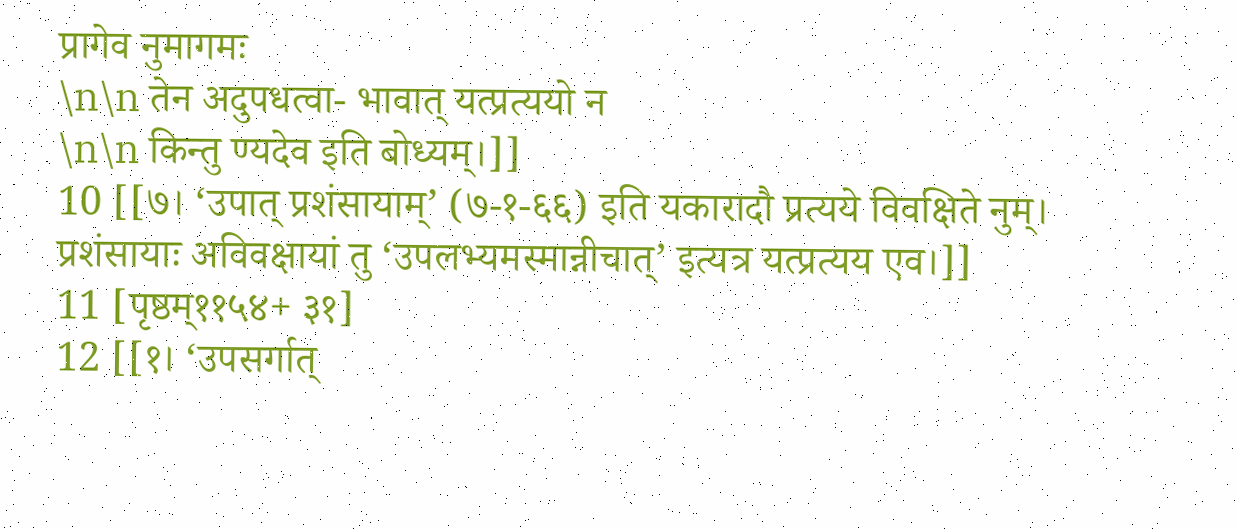प्रागेव नुमागमः
\n\n तेन अदुपधत्वा- भावात् यत्प्रत्ययो न
\n\n किन्तु ण्यदेव इति बोध्यम्।]]
10 [[७। ‘उपात् प्रशंसायाम्’ (७-१-६६) इति यकारादौ प्रत्यये विवक्षिते नुम्। प्रशंसायाः अविवक्षायां तु ‘उपलभ्यमस्मान्नीचात्’ इत्यत्र यत्प्रत्यय एव।]]
11 [पृष्ठम्११५४+ ३१]
12 [[१। ‘उपसर्गात्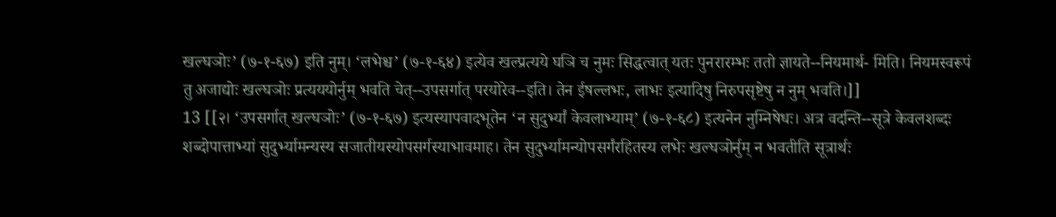खल्घञोः’ (७-१-६७) इति नुम्। ‘लभेश्च’ (७-१-६४) इत्येव खल्प्रत्यये घञि च नुमः सिद्धत्वात् यतः पुनरारम्भः ततो ज्ञायते--नियमार्थ- मिति। नियमस्वरूपं तु अजाद्योः खल्घञोः प्रत्यययोर्नुम् भवति चेत्--उपसर्गात् परयोरेव--इति। तेन ईषल्लभः, लाभः इत्यादिषु निरुपसृष्टेषु न नुम् भवति।]]
13 [[२। ‘उपसर्गात् खल्घञोः’ (७-१-६७) इत्यस्यापवादभूतेन ‘न सुदुर्भ्यां केवलाभ्याम्’ (७-१-६८) इत्यनेन नुम्निषेधः। अत्र वदन्ति--सूत्रे केवलशब्दः शब्दोपात्ताभ्यां सुदुर्भ्यामन्यस्य सजातीयस्योपसर्गस्याभावमाह। तेन सुदुर्भ्यामन्योपसर्गंरहितस्य लभेः खल्घञोर्नुम् न भवतीति सूत्रार्थः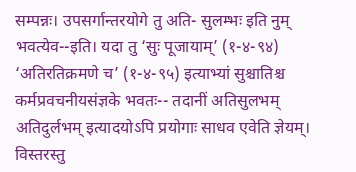सम्पन्नः। उपसर्गान्तरयोगे तु अति- सुलम्भः इति नुम् भवत्येव--इति। यदा तु ‘सुः पूजायाम्’ (१-४-९४) ‘अतिरतिक्रमणे च’ (१-४-९५) इत्याभ्यां सुश्चातिश्च कर्मप्रवचनीयसंज्ञके भवतः-- तदानीं अतिसुलभम् अतिदुर्लभम् इत्यादयोऽपि प्रयोगाः साधव एवेति ज्ञेयम्। विस्तरस्तु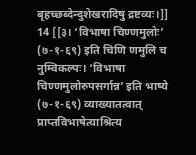बृहच्छब्देन्दुशेखरादिषु द्रष्टव्यः।]]
14 [[३। ‘विभाषा चिण्णमुलोः’ (७-१-६९) इति चिणि णमुलि च नुम्विकल्पः। ‘विभाषा चिण्णमुलोरुपसर्गान्न’ इति भाष्ये (७-१-६९) व्याख्यातत्वात् प्राप्तविभाषेत्याश्रित्य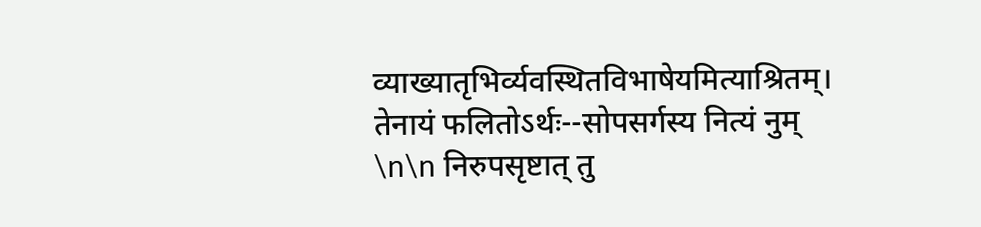व्याख्यातृभिर्व्यवस्थितविभाषेयमित्याश्रितम्। तेनायं फलितोऽर्थः--सोपसर्गस्य नित्यं नुम्
\n\n निरुपसृष्टात् तु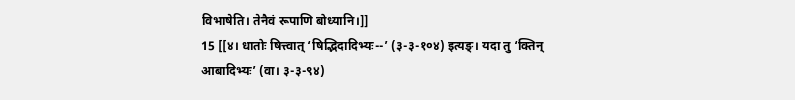विभाषेति। तेनैवं रूपाणि बोध्यानि।]]
15 [[४। धातोः षित्त्वात् ‘षिद्भिदादिभ्यः--’ (३-३-१०४) इत्यङ्। यदा तु ‘क्तिन् आबादिभ्यः’ (वा। ३-३-९४)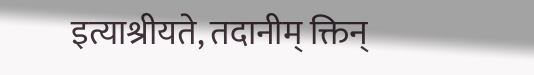इत्याश्रीयते, तदानीम् क्तिन्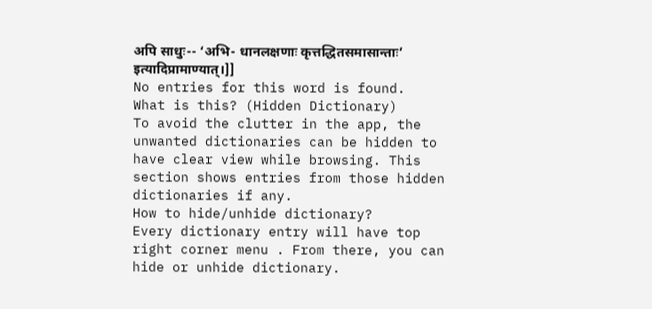अपि साधुः-- ‘अभि- धानलक्षणाः कृत्तद्धितसमासान्ताः’ इत्यादिप्रामाण्यात्।]]
No entries for this word is found.
What is this? (Hidden Dictionary)
To avoid the clutter in the app, the unwanted dictionaries can be hidden to have clear view while browsing. This section shows entries from those hidden dictionaries if any.
How to hide/unhide dictionary?
Every dictionary entry will have top right corner menu . From there, you can hide or unhide dictionary.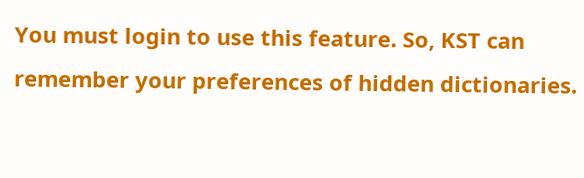You must login to use this feature. So, KST can remember your preferences of hidden dictionaries.